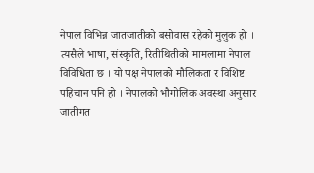नेपाल विभिन्न जातजातीको बसोवास रहेको मुलुक हो । त्यसैले भाषा, संस्कृति, रितीथितीको मामलामा नेपाल विविधिता छ । यो पक्ष नेपालको मौलिकता र विशिष्ट पहिचान पनि हो । नेपालको भौगोलिक अवस्था अनुसार जातीगत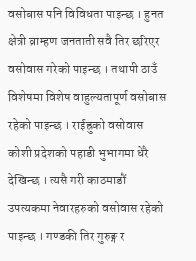वसोबास पनि विविधता पाइन्छ । हुनत क्षेत्री व्राम्हण जनताती सवै तिर छरिएर वसोवास गरेको पाइन्छ । तथापी ठाउँ विशेषमा विशेष वाहुल्यतापूर्ण वसोबास रहेको पाइन्छ । राईह्रुको वसोवास कोशी प्रदेशको पहाडी भुभागमा धेरै देखिन्छ । त्यसै गरी काठमाडौं उपत्यकमा नेवारहरुको वसोवास रहेको पाइन्छ । गण्डकी तिर गुरुङ्ग र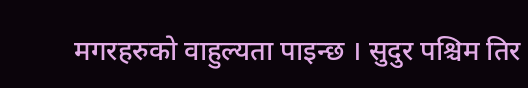मगरहरुको वाहुल्यता पाइन्छ । सुदुर पश्चिम तिर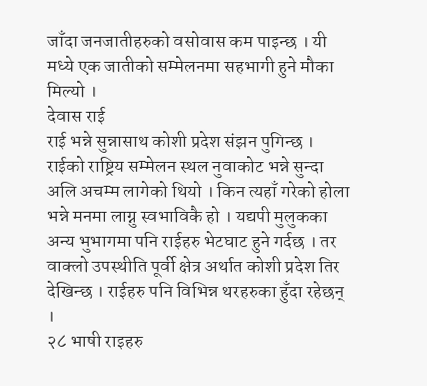जाँदा जनजातीहरुको वसोवास कम पाइन्छ । यी मध्ये एक जातीको सम्मेलनमा सहभागी हुने मौका मिल्यो ।
देवास राई
राई भन्ने सुन्नासाथ कोशी प्रदेश संझन पुगिन्छ । राईको राष्ट्रिय सम्मेलन स्थल नुवाकोट भन्ने सुन्दा अलि अचम्म लागेको थियो । किन त्यहाँ गरेको होला भन्ने मनमा लाग्नु स्वभाविकै हो । यद्यपी मुलुकका अन्य भुभागमा पनि राईहरु भेटघाट हुने गर्दछ । तर वाक्लो उपस्थीति पूर्वी क्षेत्र अर्थात कोशी प्रदेश तिर देखिन्छ । राईहरु पनि विभिन्न थरहरुका हुँदा रहेछन् ।
२८ भाषी राइहरु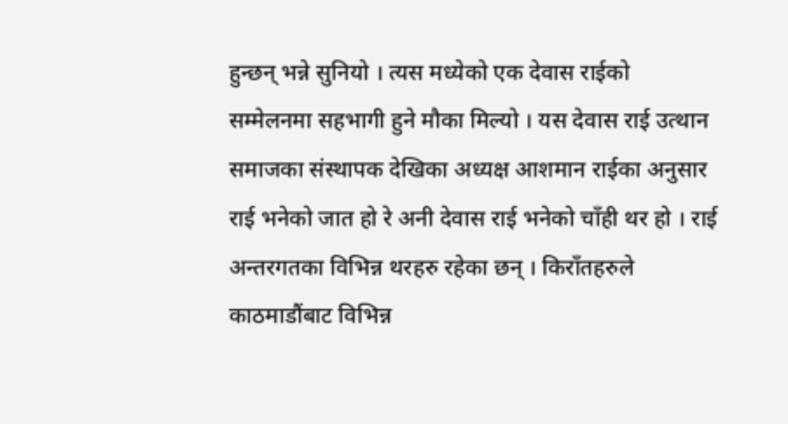हुन्छन् भन्ने सुनियो । त्यस मध्येको एक देवास राईको सम्मेलनमा सहभागी हुने मौका मिल्यो । यस देवास राई उत्थान समाजका संस्थापक देखिका अध्यक्ष आशमान राईका अनुसार राई भनेको जात हो रे अनी देवास राई भनेको चाँही थर हो । राई अन्तरगतका विभिन्न थरहरु रहेका छन् । किराँतहरुले काठमाडौंबाट विभिन्न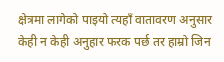क्षेत्रमा लागेको पाइयो त्यहाँ वातावरण अनुसार केही न केही अनुहार फरक पर्छ तर हाम्रो जिन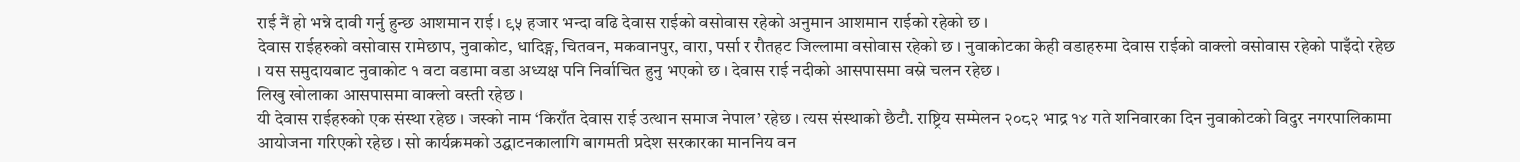राई नैं हो भन्ने दावी गर्नु हुन्छ आशमान राई । ९५ हजार भन्दा वढि देवास राईको वसोवास रहेको अनुमान आशमान राईको रहेको छ ।
देवास राईहरुको वसोवास रामेछाप, नुवाकोट, धादिङ्ग, चितवन, मकवानपुर, वारा, पर्सा र रौतहट जिल्लामा वसोवास रहेको छ । नुवाकोटका केही वडाहरुमा देवास राईको वाक्लो वसोवास रहेको पाइँदो रहेछ । यस समुदायबाट नुवाकोट १ वटा वडामा वडा अध्यक्ष पनि निर्वाचित हुनु भएको छ । देवास राई नदीको आसपासमा वस्ने चलन रहेछ ।
लिखु खोलाका आसपासमा वाक्लो वस्ती रहेछ ।
यी देवास राईहरुको एक संस्था रहेछ । जस्को नाम ‘किराँत देवास राई उत्थान समाज नेपाल’ रहेछ । त्यस संस्थाको छैटौ. राष्ट्रिय सम्मेलन २०८२ भाद्र १४ गते शनिवारका दिन नुवाकोटको विदुर नगरपालिकामा आयोजना गरिएको रहेछ । सो कार्यक्रमको उद्घाटनकालागि बागमती प्रदेश सरकारका माननिय वन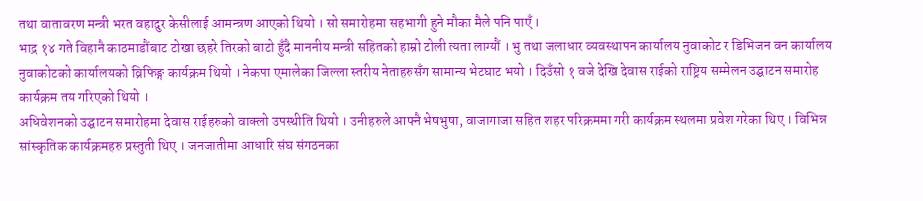तथा वातावरण मन्त्री भरत वहादुर केसीलाई आमन्त्रण आएको थियो । सो समारोहमा सहभागी हुने मौका मैले पनि पाएँ ।
भाद्र १४ गते विहानै काठमाडौंबाट टोखा छहरे तिरको बाटो हुँदै माननीय मन्त्री सहितको हाम्रो टोली त्यता लाग्यौं । भु तथा जलाधार व्यवस्थापन कार्यालय नुवाकोट र डिभिजन वन कार्यालय नुवाकोटको कार्यालयको व्रिफिङ्ग कार्यक्रम थियो । नेकपा एमालेका जिल्ला स्तरीय नेताहरुसँग सामान्य भेटघाट भयो । दिउँसो १ वजे देखि देवास राईको राष्ट्रिय सम्मेलन उद्घाटन समारोह कार्यक्रम तय गरिएको थियो ।
अधिवेशनको उद्घाटन समारोहमा देवास राईहरुको वाक्लो उपस्थीति थियो । उनीहरुले आफ्नै भेषभुषा, वाजागाजा सहित शहर परिक्रममा गरी कार्यक्रम स्थलमा प्रवेश गरेका थिए । विभिन्न सांस्कृतिक कार्यक्रमहरु प्रस्तुती थिए । जनजातीमा आधारि संघ संगठनका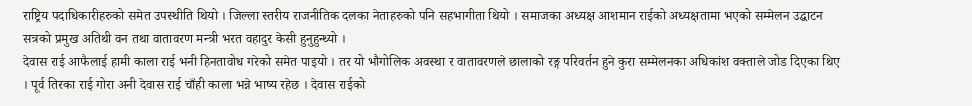राष्ट्रिय पदाधिकारीहरुको समेत उपस्थीति थियो । जिल्ला स्तरीय राजनीतिक दलका नेताहरुको पनि सहभागीता थियो । समाजका अध्यक्ष आशमान राईको अध्यक्षतामा भएको सम्मेलन उद्घाटन सत्रको प्रमुख अतिथी वन तथा वातावरण मन्त्री भरत वहादुर केसी हुनुहुन्थ्यो ।
देवास राई आफैलाई हामी काला राई भनी हिनतावोध गरेको समेत पाइयो । तर यो भौगोलिक अवस्था र वातावरणले छालाको रङ्ग परिवर्तन हुने कुरा सम्मेलनका अधिकांश वक्ताले जोड दिएका थिए । पूर्व तिरका राई गोरा अनी देवास राई चाँही काला भन्ने भाष्य रहेछ । देवास राईको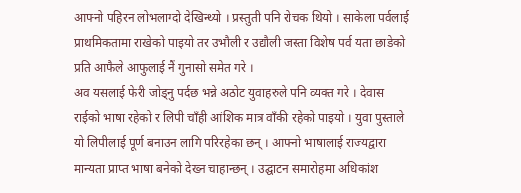आफ्नो पहिरन लोभलाग्दो देखिन्थ्यो । प्रस्तुती पनि रोचक थियो । साकेला पर्वलाई प्राथमिकतामा राखेको पाइयो तर उभौली र उद्यौली जस्ता विशेष पर्व यता छाडेको प्रति आफैले आफुलाई नैं गुनासो समेत गरे ।
अव यसलाई फेरी जोड्नु पर्दछ भन्ने अठोट युवाहरुले पनि व्यक्त गरे । देवास राईको भाषा रहेको र लिपी चाँही आंशिक मात्र वाँकी रहेको पाइयो । युवा पुस्ताले यो लिपीलाई पूर्ण बनाउन लागि परिरहेका छन् । आफ्नो भाषालाई राज्यद्वारा मान्यता प्राप्त भाषा बनेको देख्न चाहान्छन् । उद्घाटन समारोहमा अधिकांश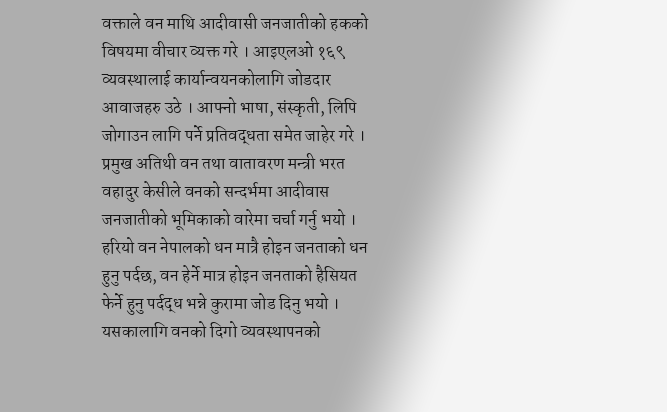वक्ताले वन माथि आदीवासी जनजातीको हकको विषयमा वीचार व्यक्त गरे । आइएलओ १६९ व्यवस्थालाई कार्यान्वयनकोलागि जोडदार आवाजहरु उठे । आफ्नो भाषा, संस्कृती, लिपि जोगाउन लागि पर्ने प्रतिवद्धता समेत जाहेर गरे ।
प्रमुख अतिथी वन तथा वातावरण मन्त्री भरत वहादुर केसीले वनको सन्दर्भमा आदीवास जनजातीको भूमिकाको वारेमा चर्चा गर्नु भयो । हरियो वन नेपालको धन मात्रै होइन जनताको धन हुनु पर्दछ, वन हेर्ने मात्र होइन जनताको हैसियत फेर्ने हुनु पर्दद्ध भन्ने कुरामा जोड दिनु भयो । यसकालागि वनको दिगो व्यवस्थापनको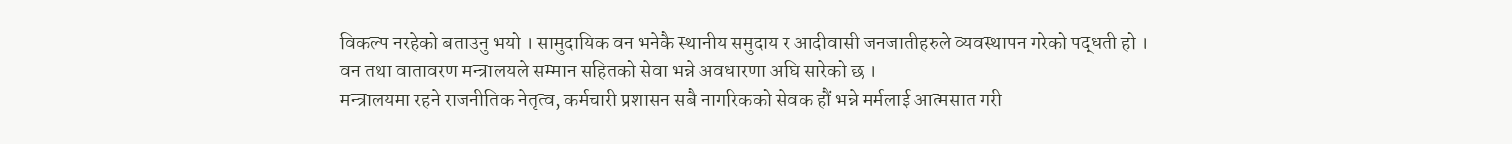विकल्प नरहेको बताउनु भयो । सामुदायिक वन भनेकै स्थानीय समुदाय र आदीवासी जनजातीहरुले व्यवस्थापन गरेको पद्धती हो । वन तथा वातावरण मन्त्रालयले सम्मान सहितको सेवा भन्ने अवधारणा अघि सारेको छ ।
मन्त्रालयमा रहने राजनीतिक नेतृत्व, कर्मचारी प्रशासन सबै नागरिकको सेवक हौं भन्ने मर्मलाई आत्मसात गरी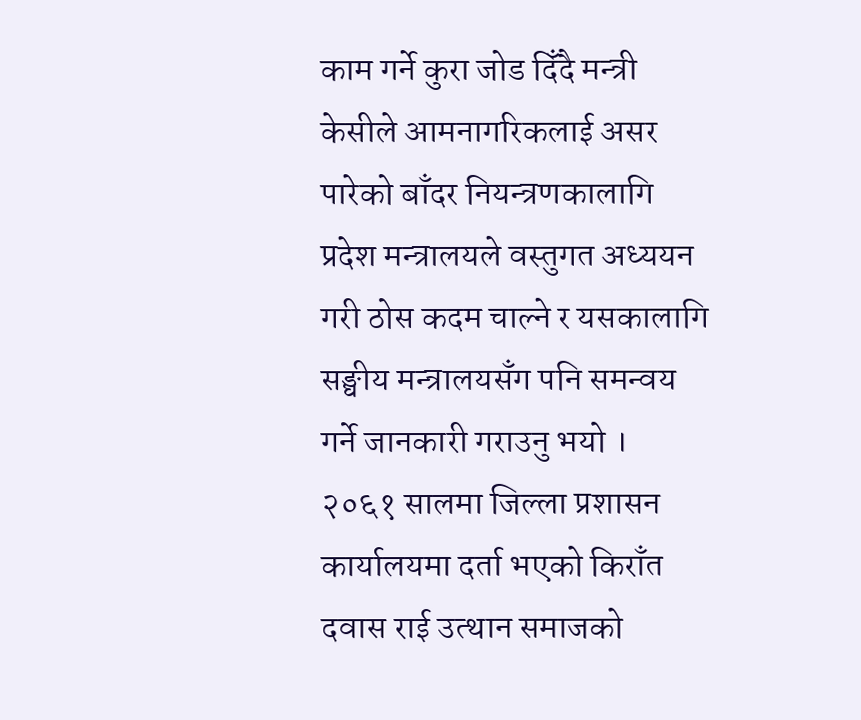काम गर्ने कुरा जोड दिँदै मन्त्री केसीले आमनागरिकलाई असर पारेको बाँदर नियन्त्रणकालागि प्रदेश मन्त्रालयले वस्तुगत अध्ययन गरी ठोस कदम चाल्ने र यसकालागि सङ्घीय मन्त्रालयसँग पनि समन्वय गर्ने जानकारी गराउनु भयो ।
२०६१ सालमा जिल्ला प्रशासन कार्यालयमा दर्ता भएको किराँत दवास राई उत्थान समाजको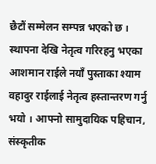छैटौं सम्मेलन सम्पन्न भएको छ । स्थापना देखि नेतृत्व गरिरहनु भएका आशमान राईले नयाँ पुस्ताका श्याम वहादुर राईलाई नेतृत्व हस्तान्तरण गर्नु भयो । आफ्नो सामुदायिक पहिचान, संस्कृतीक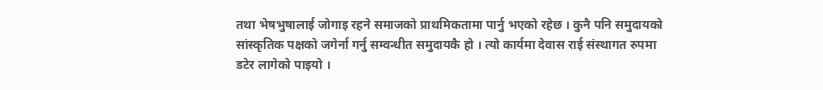तथा भेषभुषालाई जोगाइ रहने समाजको प्राथमिकतामा पार्नु भएको रहेछ । कुनै पनि समुदायको सांस्कृतिक पक्षको जगेर्ना गर्नु सम्वन्धीत समुदायकै हो । त्यो कार्यमा देवास राई संस्थागत रुपमा डटेर लागेको पाइयो ।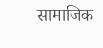सामाजिक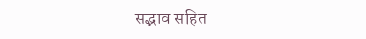सद्भाव सहित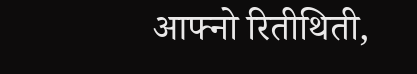आफ्नो रितीथिती,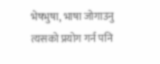भेषभुषा, भाषा जोगाउनु त्यसको प्रयोग गर्न पनि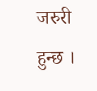जरुरी हुन्छ ।